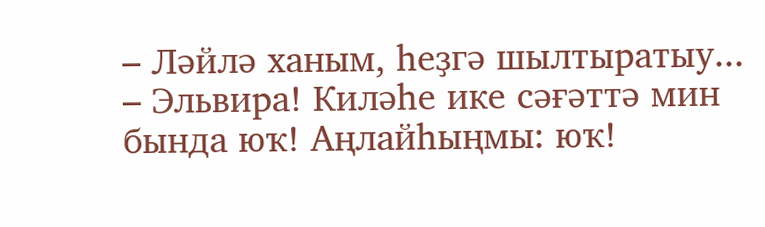– Ләйлә ханым, һеҙгә шылтыратыу...
– Эльвира! Киләһе ике сәғәттә мин бында юҡ! Аңлайһыңмы: юҡ!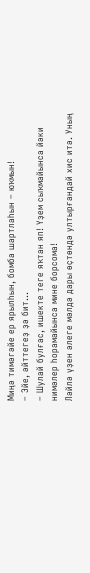Миңә тимәгәйе ер ярылһын, бомба шартлаһын – юҡмын!
– Эйе, әйттегеҙ ҙә бит...
– Шулай булғас, ишекте теге яҡтан яп! Үҙем сыҡмайынса йәки нимәлер һорамайынса мине борсома!
Ләйлә үҙен әлеге мәлдә дары өҫтөндә ултырғандай хис итә. Уның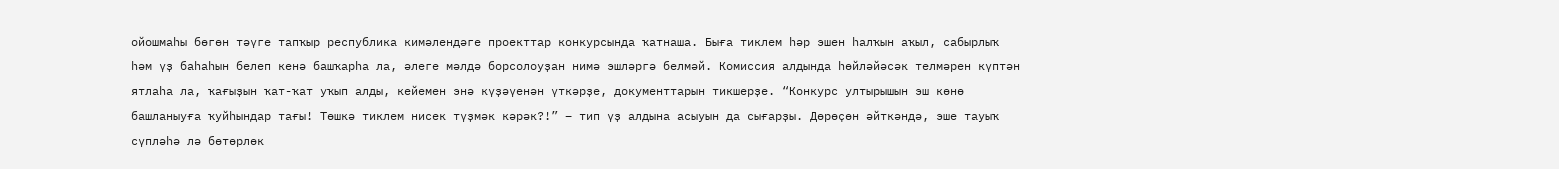ойошмаһы бөгөн тәүге тапҡыр республика кимәлендәге проекттар конкурсында ҡатнаша. Быға тиклем һәр эшен һалҡын аҡыл, сабырлыҡ һәм үҙ баһаһын белеп кенә башҡарһа ла, әлеге мәлдә борсолоуҙан нимә эшләргә белмәй. Комиссия алдында һөйләйәсәк телмәрен күптән ятлаһа ла, ҡағыҙын ҡат-ҡат уҡып алды, кейемен энә күҙәүенән үткәрҙе, документтарын тикшерҙе. “Конкурс ултырышын эш көнө башланыуға ҡуйһындар тағы! Төшкә тиклем нисек түҙмәк кәрәк?!” – тип үҙ алдына асыуын да сығарҙы. Дөрөҫөн әйткәндә, эше тауыҡ сүпләһә лә бөтөрлөк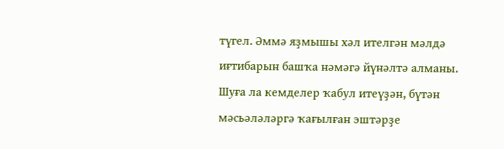түгел. Әммә яҙмышы хәл ителгән мәлдә иғтибарын башҡа нәмәгә йүнәлтә алманы. Шуға ла кемделер ҡабул итеүҙән, бүтән мәсьәләләргә ҡағылған эштәрҙе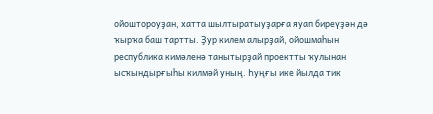ойоштороуҙан, хатта шылтыратыуҙарға яуап биреүҙән дә ҡырҡа баш тартты. Ҙур килем алырҙай, ойошмаһын республика кимәленә танытырҙай проектты ҡулынан ысҡындырғыһы килмәй уның. Һуңғы ике йылда тик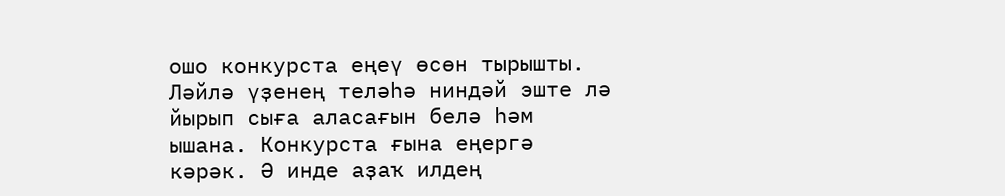ошо конкурста еңеү өсөн тырышты. Ләйлә үҙенең теләһә ниндәй эште лә йырып сыға аласағын белә һәм ышана. Конкурста ғына еңергә кәрәк. Ә инде аҙаҡ илдең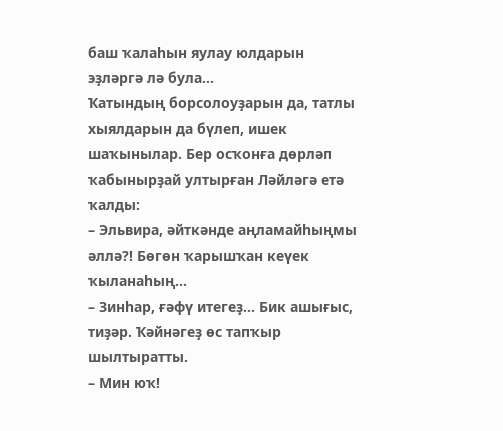баш ҡалаһын яулау юлдарын эҙләргә лә була...
Ҡатындың борсолоуҙарын да, татлы хыялдарын да бүлеп, ишек шаҡынылар. Бер осҡонға дөрләп ҡабынырҙай ултырған Ләйләгә етә ҡалды:
– Эльвира, әйткәнде аңламайһыңмы әллә?! Бөгөн ҡарышҡан кеүек ҡыланаһың...
– Зинһар, ғәфү итегеҙ... Бик ашығыс, тиҙәр. Ҡәйнәгеҙ өс тапҡыр шылтыратты.
– Мин юҡ!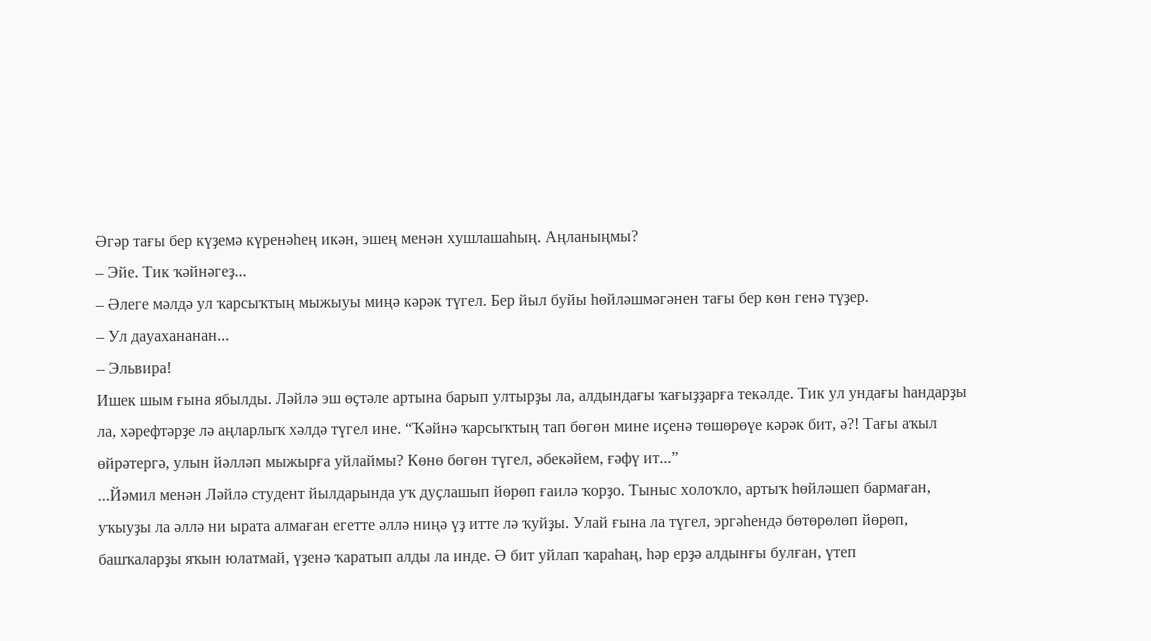Әгәр тағы бер күҙемә күренәһең икән, эшең менән хушлашаһың. Аңланыңмы?
– Эйе. Тик ҡәйнәгеҙ...
– Әлеге мәлдә ул ҡарсыҡтың мыжыуы миңә кәрәк түгел. Бер йыл буйы һөйләшмәгәнен тағы бер көн генә түҙер.
– Ул дауахананан...
– Эльвира!
Ишек шым ғына ябылды. Ләйлә эш өҫтәле артына барып ултырҙы ла, алдындағы ҡағыҙҙарға текәлде. Тик ул ундағы һандарҙы ла, хәрефтәрҙе лә аңларлыҡ хәлдә түгел ине. “Ҡәйнә ҡарсыҡтың тап бөгөн мине иҫенә төшөрөүе кәрәк бит, ә?! Тағы аҡыл өйрәтергә, улын йәлләп мыжырға уйлаймы? Көнө бөгөн түгел, әбекәйем, ғәфү ит...”
...Йәмил менән Ләйлә студент йылдарында уҡ дуҫлашып йөрөп ғаилә ҡорҙо. Тыныс холоҡло, артыҡ һөйләшеп бармаған, уҡыуҙы ла әллә ни ырата алмаған егетте әллә ниңә үҙ итте лә ҡуйҙы. Улай ғына ла түгел, эргәһендә бөтөрөлөп йөрөп, башҡаларҙы яҡын юлатмай, үҙенә ҡаратып алды ла инде. Ә бит уйлап ҡараһаң, һәр ерҙә алдынғы булған, үтеп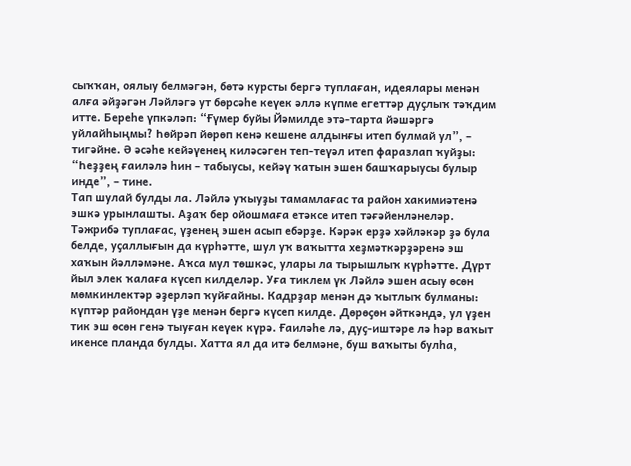сыҡҡан, оялыу белмәгән, бөтә курсты бергә туплаған, идеялары менән алға әйҙәгән Ләйләгә ут бөрсәһе кеүек әллә күпме егеттәр дуҫлыҡ тәҡдим итте. Береһе үпкәләп: “Ғүмер буйы Йәмилде этә-тарта йәшәргә уйлайһыңмы? Һөйрәп йөрөп кенә кешене алдынғы итеп булмай ул”, – тигәйне. Ә әсәһе кейәүенең киләсәген теп-теүәл итеп фаразлап ҡуйҙы: “Һеҙҙең ғаиләлә һин – табыусы, кейәү ҡатын эшен башҡарыусы булыр инде”, – тине.
Тап шулай булды ла. Ләйлә уҡыуҙы тамамлағас та район хакимиәтенә эшкә урынлашты. Аҙаҡ бер ойошмаға етәксе итеп тәғәйенләнеләр. Тәжрибә туплағас, үҙенең эшен асып ебәрҙе. Кәрәк ерҙә хәйләкәр ҙә була белде, уҫаллығын да күрһәтте, шул уҡ ваҡытта хеҙмәткәрҙәренә эш хаҡын йәлләмәне. Аҡса мул төшкәс, улары ла тырышлыҡ күрһәтте. Дүрт йыл элек ҡалаға күсеп килделәр. Уға тиклем үк Ләйлә эшен асыу өсөн мөмкинлектәр әҙерләп ҡуйғайны. Кадрҙар менән дә ҡытлыҡ булманы: күптәр райондан үҙе менән бергә күсеп килде. Дөрөҫөн әйткәндә, ул үҙен тик эш өсөн генә тыуған кеүек күрә. Ғаиләһе лә, дуҫ-иштәре лә һәр ваҡыт икенсе планда булды. Хатта ял да итә белмәне, буш ваҡыты булһа,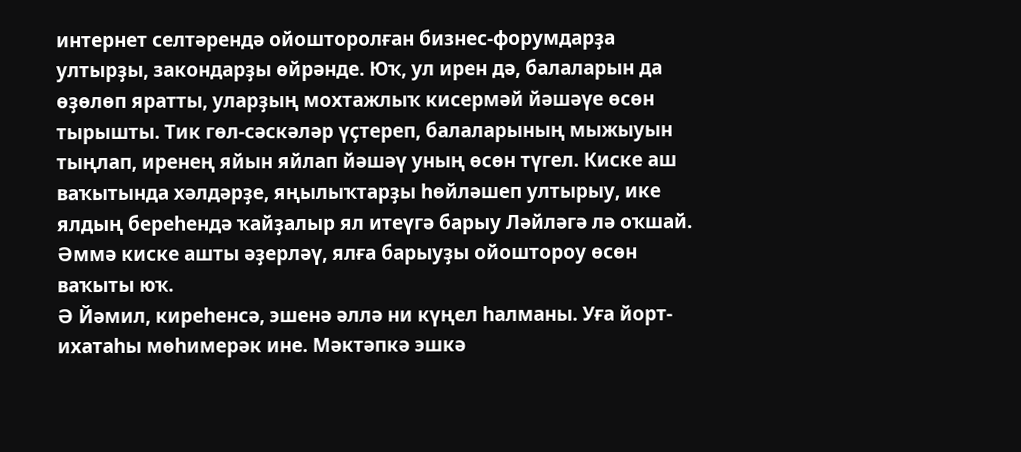интернет селтәрендә ойошторолған бизнес-форумдарҙа ултырҙы, закондарҙы өйрәнде. Юҡ, ул ирен дә, балаларын да өҙөлөп яратты, уларҙың мохтажлыҡ кисермәй йәшәүе өсөн тырышты. Тик гөл-сәскәләр үҫтереп, балаларының мыжыуын тыңлап, иренең яйын яйлап йәшәү уның өсөн түгел. Киске аш ваҡытында хәлдәрҙе, яңылыҡтарҙы һөйләшеп ултырыу, ике ялдың береһендә ҡайҙалыр ял итеүгә барыу Ләйләгә лә оҡшай. Әммә киске ашты әҙерләү, ялға барыуҙы ойоштороу өсөн ваҡыты юҡ.
Ә Йәмил, киреһенсә, эшенә әллә ни күңел һалманы. Уға йорт-ихатаһы мөһимерәк ине. Мәктәпкә эшкә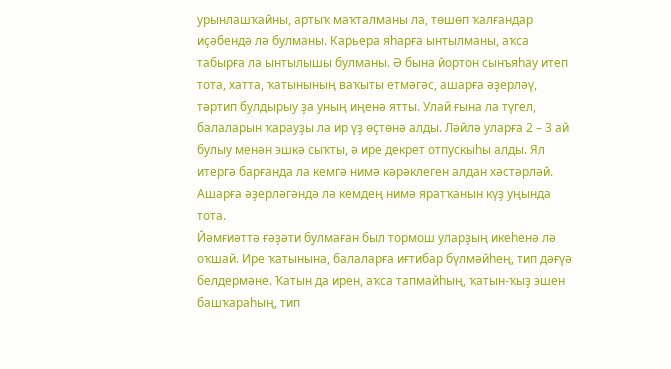урынлашҡайны, артыҡ маҡталманы ла, төшөп ҡалғандар иҫәбендә лә булманы. Карьера яһарға ынтылманы, аҡса табырға ла ынтылышы булманы. Ә бына йортон сынъяһау итеп тота, хатта, ҡатынының ваҡыты етмәгәс, ашарға әҙерләү, тәртип булдырыу ҙа уның иңенә ятты. Улай ғына ла түгел, балаларын ҡарауҙы ла ир үҙ өҫтөнә алды. Ләйлә уларға 2 – 3 ай булыу менән эшкә сыҡты, ә ире декрет отпускыһы алды. Ял итергә барғанда ла кемгә нимә кәрәклеген алдан хәстәрләй. Ашарға әҙерләгәндә лә кемдең нимә яратҡанын күҙ уңында тота.
Йәмғиәттә ғәҙәти булмаған был тормош уларҙың икеһенә лә оҡшай. Ире ҡатынына, балаларға иғтибар бүлмәйһең, тип дәғүә белдермәне. Ҡатын да ирен, аҡса тапмайһың, ҡатын-ҡыҙ эшен башҡараһың, тип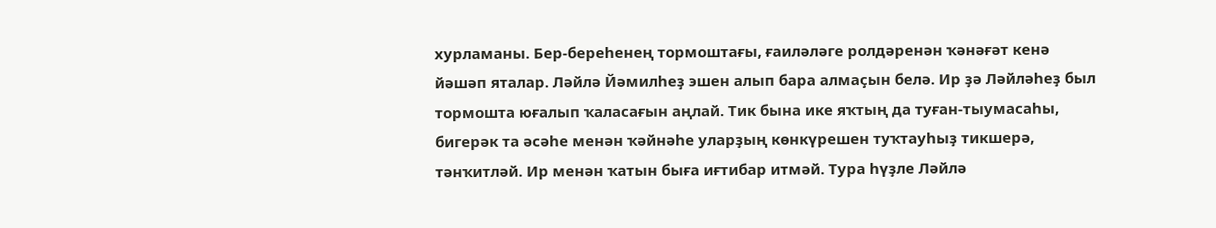хурламаны. Бер-береһенең тормоштағы, ғаиләләге ролдәренән ҡәнәғәт кенә йәшәп яталар. Ләйлә Йәмилһеҙ эшен алып бара алмаҫын белә. Ир ҙә Ләйләһеҙ был тормошта юғалып ҡаласағын аңлай. Тик бына ике яҡтың да туған-тыумасаһы, бигерәк та әсәһе менән ҡәйнәһе уларҙың көнкүрешен туҡтауһыҙ тикшерә, тәнҡитләй. Ир менән ҡатын быға иғтибар итмәй. Тура һүҙле Ләйлә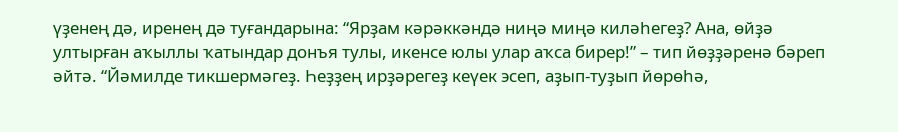үҙенең дә, иренең дә туғандарына: “Ярҙам кәрәккәндә ниңә миңә киләһегеҙ? Ана, өйҙә ултырған аҡыллы ҡатындар донъя тулы, икенсе юлы улар аҡса бирер!” – тип йөҙҙәренә бәреп әйтә. “Йәмилде тикшермәгеҙ. Һеҙҙең ирҙәрегеҙ кеүек эсеп, аҙып-туҙып йөрөһә,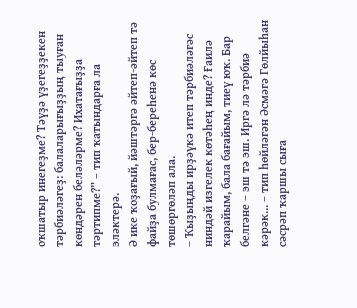оҡшатыр инегеҙме? Тәүҙә үҙегеҙҙекен тәрбиәләгеҙ: балаларығыҙҙың тыуған көндәрен беләләрме? Ихатағыҙҙа тәртипме?” – тип ҡатындарға ла эләктерә.
Ә ике ҡоҙағый, йәштәргә әйтеп-әйтеп тә файҙа булмағас, бер-береһенә көс төшөргөләп ала.
– Ҡыҙыңды ирҙәүкә итеп тәрбиәләгәс ниндәй изгелек көтәһең инде? Ғаилә ҡарайым, бала бағайым, тиеү юҡ. Бар белгәне – эш тә эш. Иргә лә тәрбиә кәрәк... – тип һөйләгән Әсмәгә Гөлйыһан сәсрәп ҡаршы сыға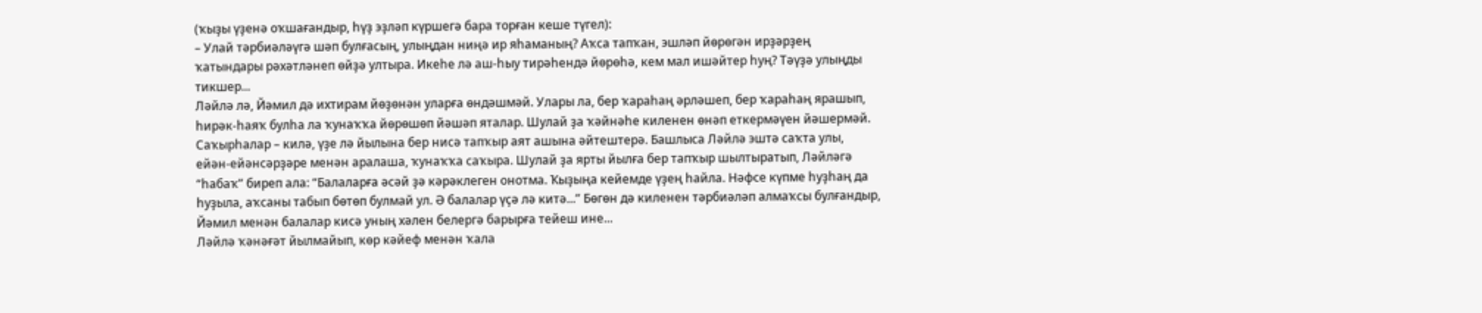(ҡыҙы үҙенә оҡшағандыр, һүҙ эҙләп күршегә бара торған кеше түгел):
– Улай тәрбиәләүгә шәп булғасың, улыңдан ниңә ир яһаманың? Аҡса тапҡан, эшләп йөрөгән ирҙәрҙең ҡатындары рәхәтләнеп өйҙә ултыра. Икеһе лә аш-һыу тирәһендә йөрөһә, кем мал ишәйтер һуң? Тәүҙә улыңды тикшер...
Ләйлә лә, Йәмил дә ихтирам йөҙөнән уларға өндәшмәй. Улары ла, бер ҡараһаң әрләшеп, бер ҡараһаң ярашып, һирәк-һаяҡ булһа ла ҡунаҡҡа йөрөшөп йәшәп яталар. Шулай ҙа ҡәйнәһе киленен өнәп еткермәүен йәшермәй. Саҡырһалар – килә, үҙе лә йылына бер нисә тапҡыр аят ашына әйтештерә. Башлыса Ләйлә эштә саҡта улы, ейән-ейәнсәрҙәре менән аралаша, ҡунаҡҡа саҡыра. Шулай ҙа ярты йылға бер тапҡыр шылтыратып, Ләйләгә “һабаҡ” биреп ала: “Балаларға әсәй ҙә кәрәклеген онотма. Ҡыҙыңа кейемде үҙең һайла. Нәфсе күпме һуҙһаң да һуҙыла, аҡсаны табып бөтөп булмай ул. Ә балалар үҫә лә китә...” Бөгөн дә киленен тәрбиәләп алмаҡсы булғандыр, Йәмил менән балалар кисә уның хәлен белергә барырға тейеш ине...
Ләйлә ҡәнәғәт йылмайып, көр кәйеф менән ҡала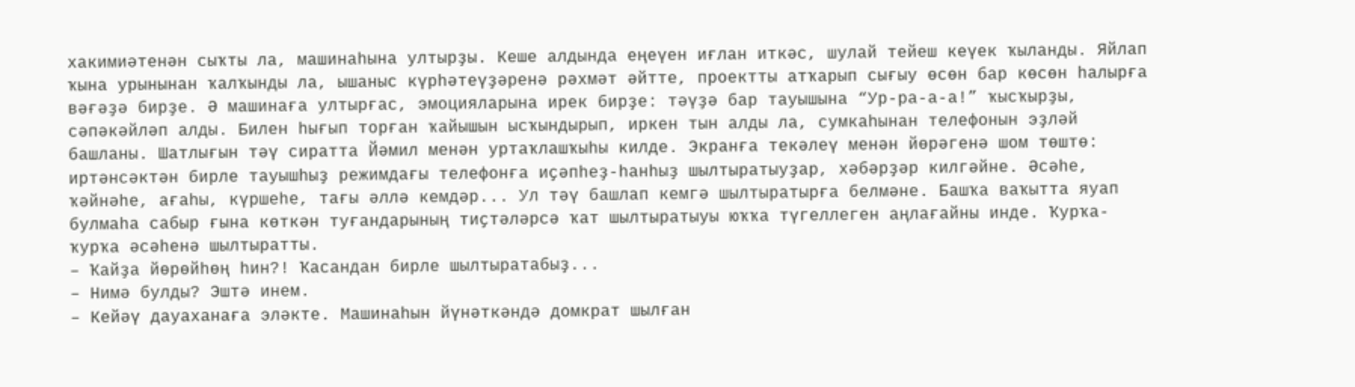хакимиәтенән сыҡты ла, машинаһына ултырҙы. Кеше алдында еңеүен иғлан иткәс, шулай тейеш кеүек ҡыланды. Яйлап ҡына урынынан ҡалҡынды ла, ышаныс күрһәтеүҙәренә рәхмәт әйтте, проектты атҡарып сығыу өсөн бар көсөн һалырға вәғәҙә бирҙе. Ә машинаға ултырғас, эмоцияларына ирек бирҙе: тәүҙә бар тауышына “Ур-ра-а-а!” ҡысҡырҙы, сәпәкәйләп алды. Билен һығып торған ҡайышын ысҡындырып, иркен тын алды ла, сумкаһынан телефонын эҙләй башланы. Шатлығын тәү сиратта Йәмил менән уртаҡлашҡыһы килде. Экранға текәлеү менән йөрәгенә шом төштө: иртәнсәктән бирле тауышһыҙ режимдағы телефонға иҫәпһеҙ-һанһыҙ шылтыратыуҙар, хәбәрҙәр килгәйне. Әсәһе, ҡәйнәһе, ағаһы, күршеһе, тағы әллә кемдәр... Ул тәү башлап кемгә шылтыратырға белмәне. Башҡа ваҡытта яуап булмаһа сабыр ғына көткән туғандарының тиҫтәләрсә ҡат шылтыратыуы юҡҡа түгеллеген аңлағайны инде. Ҡурҡа-ҡурҡа әсәһенә шылтыратты.
– Ҡайҙа йөрөйһөң һин?! Ҡасандан бирле шылтыратабыҙ...
– Нимә булды? Эштә инем.
– Кейәү дауаханаға эләкте. Машинаһын йүнәткәндә домкрат шылған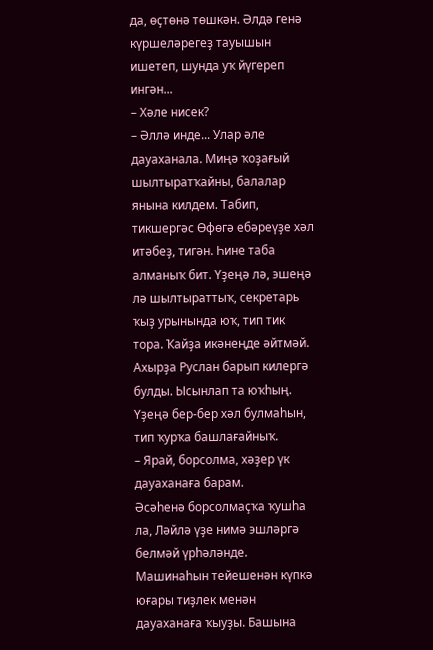да, өҫтөнә төшкән. Әлдә генә күршеләрегеҙ тауышын ишетеп, шунда уҡ йүгереп ингән...
– Хәле нисек?
– Әллә инде... Улар әле дауаханала. Миңә ҡоҙағый шылтыратҡайны, балалар янына килдем. Табип, тикшергәс Өфөгә ебәреүҙе хәл итәбеҙ, тигән. Һине таба алманыҡ бит. Үҙеңә лә, эшеңә лә шылтыраттыҡ, секретарь ҡыҙ урынында юҡ, тип тик тора. Ҡайҙа икәнеңде әйтмәй. Ахырҙа Руслан барып килергә булды. Ысынлап та юҡһың. Үҙеңә бер-бер хәл булмаһын, тип ҡурҡа башлағайныҡ.
– Ярай, борсолма, хәҙер үк дауаханаға барам.
Әсәһенә борсолмаҫҡа ҡушһа ла, Ләйлә үҙе нимә эшләргә белмәй үрһәләнде. Машинаһын тейешенән күпкә юғары тиҙлек менән дауаханаға ҡыуҙы. Башына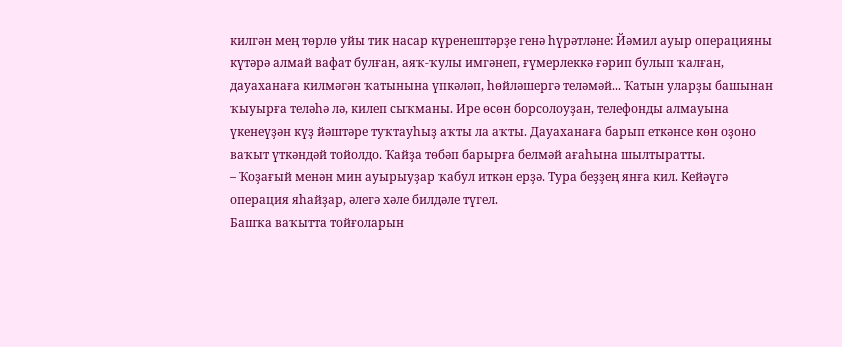килгән мең төрлө уйы тик насар күренештәрҙе генә һүрәтләне: Йәмил ауыр операцияны күтәрә алмай вафат булған, аяҡ-ҡулы имгәнеп, ғүмерлеккә ғәрип булып ҡалған, дауаханаға килмәгән ҡатынына үпкәләп, һөйләшергә теләмәй... Ҡатын уларҙы башынан ҡыуырға теләһә лә, килеп сыҡманы. Ире өсөн борсолоуҙан, телефонды алмауына үкенеүҙән күҙ йәштәре туҡтауһыҙ аҡты ла аҡты. Дауаханаға барып еткәнсе көн оҙоно ваҡыт үткәндәй тойолдо. Ҡайҙа төбәп барырға белмәй ағаһына шылтыратты.
– Ҡоҙағый менән мин ауырыуҙар ҡабул иткән ерҙә. Тура беҙҙең янға кил. Кейәүгә операция яһайҙар, әлегә хәле билдәле түгел.
Башҡа ваҡытта тойғоларын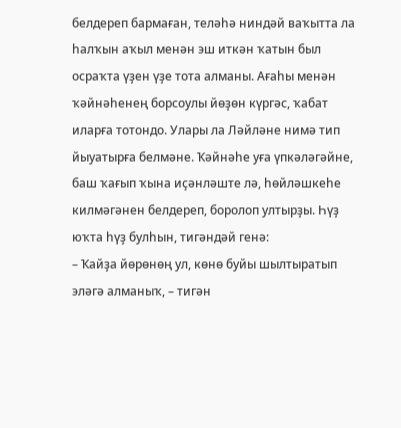белдереп бармаған, теләһә ниндәй ваҡытта ла һалҡын аҡыл менән эш иткән ҡатын был осраҡта үҙен үҙе тота алманы. Ағаһы менән ҡәйнәһенең борсоулы йөҙөн күргәс, ҡабат иларға тотондо. Улары ла Ләйләне нимә тип йыуатырға белмәне. Ҡәйнәһе уға үпкәләгәйне, баш ҡағып ҡына иҫәнләште лә, һөйләшкеһе килмәгәнен белдереп, боролоп ултырҙы. Һүҙ юҡта һүҙ булһын, тигәндәй генә:
– Ҡайҙа йөрөнөң ул, көнө буйы шылтыратып эләгә алманыҡ, – тигән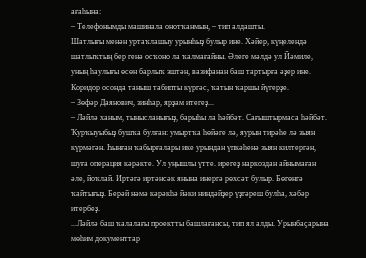ағаһына:
– Телефонымды машинала онотҡанмын, – тип алдашты.
Шатлығы менән уртаҡлашыу урынһыҙ булыр ине. Хәйер, күңелендә шатлыҡтың бер генә осҡоно ла ҡалмағайны. Әлеге мәлдә ул Йәмиле, уның һаулығы өсөн барлыҡ эштән, вазифанан баш тартырға әҙер ине. Коридор осонда таныш табипты күргәс, ҡатын ҡаршы йүгерҙе.
– Зөфәр Даянович, зинһар, ярҙам итегеҙ...
– Ләйлә ханым, тынысланығыҙ, барыһы ла һәйбәт. Сағыштырмаса һәйбәт. Ҡурҡыуыбыҙ бушҡа булған: умыртҡа һөйәге лә, яурын тирәһе лә зыян күрмәгән. Һынған ҡабырғалары ике урындан үпкәһенә зыян килтергән, шуға операция кәрәкте. Ул уңышлы үтте. ирегеҙ наркоздан айнымаған әле, йоҡлай. Иртәгә иртәнсәк янына инергә рөхсәт булыр. Бөгөнгә ҡайтығыҙ. Берәй нәмә кәрәкһә йәки ниндәйҙер үҙгәреш булһа, хәбәр итербеҙ.
...Ләйлә баш ҡалалағы проектты башлағансы, тип ял алды. Урынбаҫарына мөһим документтар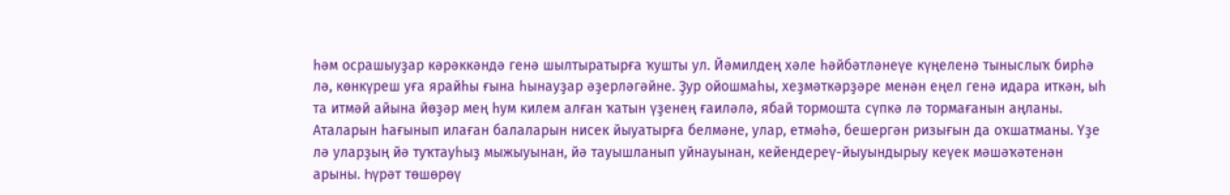һәм осрашыуҙар кәрәккәндә генә шылтыратырға ҡушты ул. Йәмилдең хәле һәйбәтләнеүе күңеленә тыныслыҡ бирһә лә, көнкүреш уға ярайһы ғына һынауҙар әҙерләгәйне. Ҙур ойошмаһы, хеҙмәткәрҙәре менән еңел генә идара иткән, ыһ та итмәй айына йөҙәр мең һум килем алған ҡатын үҙенең ғаиләлә, ябай тормошта сүпкә лә тормағанын аңланы. Аталарын һағынып илаған балаларын нисек йыуатырға белмәне, улар, етмәһә, бешергән ризығын да оҡшатманы. Үҙе лә уларҙың йә туҡтауһыҙ мыжыуынан, йә тауышланып уйнауынан, кейендереү-йыуындырыу кеүек мәшәҡәтенән арыны. Һүрәт төшөрөү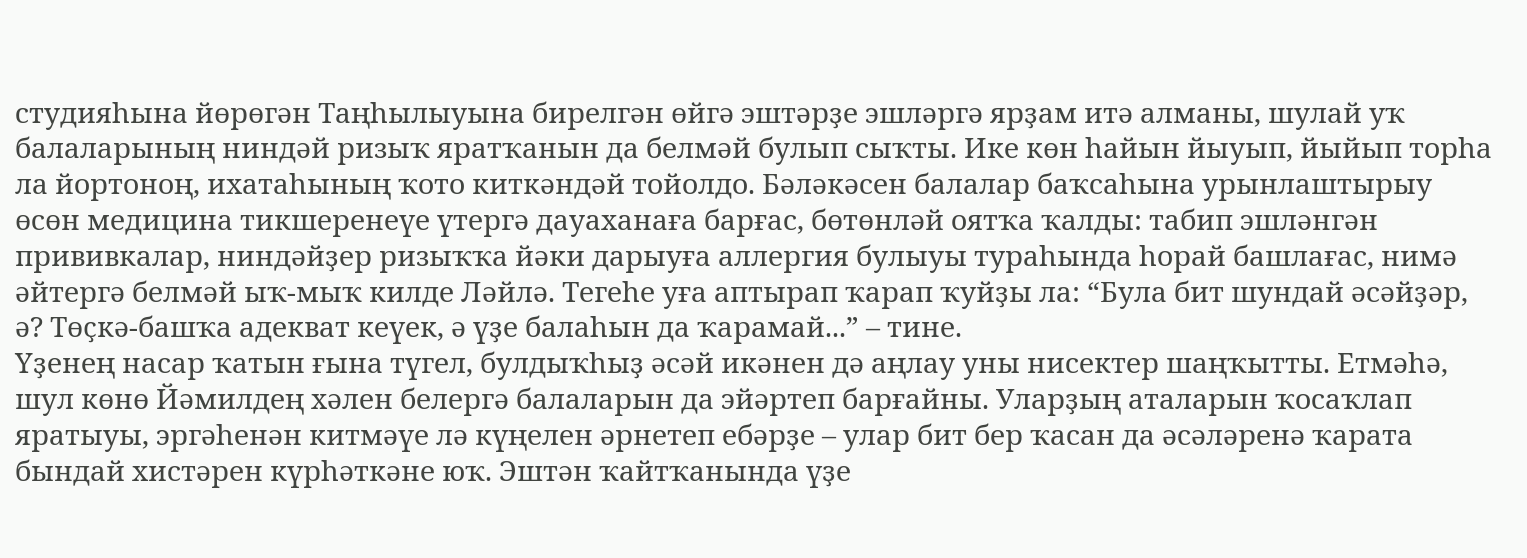студияһына йөрөгән Таңһылыуына бирелгән өйгә эштәрҙе эшләргә ярҙам итә алманы, шулай уҡ балаларының ниндәй ризыҡ яратҡанын да белмәй булып сыҡты. Ике көн һайын йыуып, йыйып торһа ла йортоноң, ихатаһының ҡото киткәндәй тойолдо. Бәләкәсен балалар баҡсаһына урынлаштырыу өсөн медицина тикшеренеүе үтергә дауаханаға барғас, бөтөнләй оятҡа ҡалды: табип эшләнгән прививкалар, ниндәйҙер ризыҡҡа йәки дарыуға аллергия булыуы тураһында һорай башлағас, нимә әйтергә белмәй ыҡ-мыҡ килде Ләйлә. Тегеһе уға аптырап ҡарап ҡуйҙы ла: “Була бит шундай әсәйҙәр, ә? Төҫкә-башҡа адекват кеүек, ә үҙе балаһын да ҡарамай...” – тине.
Үҙенең насар ҡатын ғына түгел, булдыҡһыҙ әсәй икәнен дә аңлау уны нисектер шаңҡытты. Етмәһә, шул көнө Йәмилдең хәлен белергә балаларын да эйәртеп барғайны. Уларҙың аталарын ҡосаҡлап яратыуы, эргәһенән китмәүе лә күңелен әрнетеп ебәрҙе – улар бит бер ҡасан да әсәләренә ҡарата бындай хистәрен күрһәткәне юҡ. Эштән ҡайтҡанында үҙе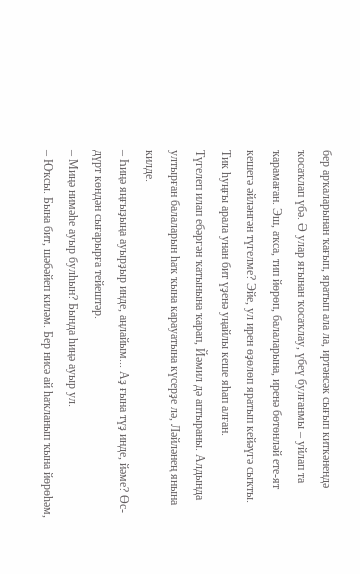бер арҡаларынан ҡағып, яратып ала ла, иртәнсәк сығып киткәнендә ҡосаҡлап үбә. Ә улар яғынан ҡосаҡлау, үбеү булғанмы – уйлап та ҡарамаған. Эш, аҡса, тип йөрөп, балаларына, иренә бөтөнләй ете-ят кешегә әйләнгән түгелме? Эйе, ул ирен өҙөлөп яратып кейәүгә сыҡты. Тик һуңғы арала унан бит үҙенә уңайлы кеше яһап алған.
Түгелеп илап ебәргән ҡатынына ҡарап, Йәмил дә аптыраны. Алдында ултырған балаларын һаҡ ҡына карауатына күсерҙе лә, Ләйләнең янына килде.
– Һиңә яңғыҙыңа ауырҙыр инде, аңлайым... Аҙ ғына түҙ инде, йәме? Өс-дүрт көндән сығарырға тейештәр.
– Миңә нимәһе ауыр булһын? Бында һиңә ауыр ул.
– Юҡсы. Бына бит, шәбәйеп киләм. Бер нисә ай һаҡланып ҡына йөрөһәм,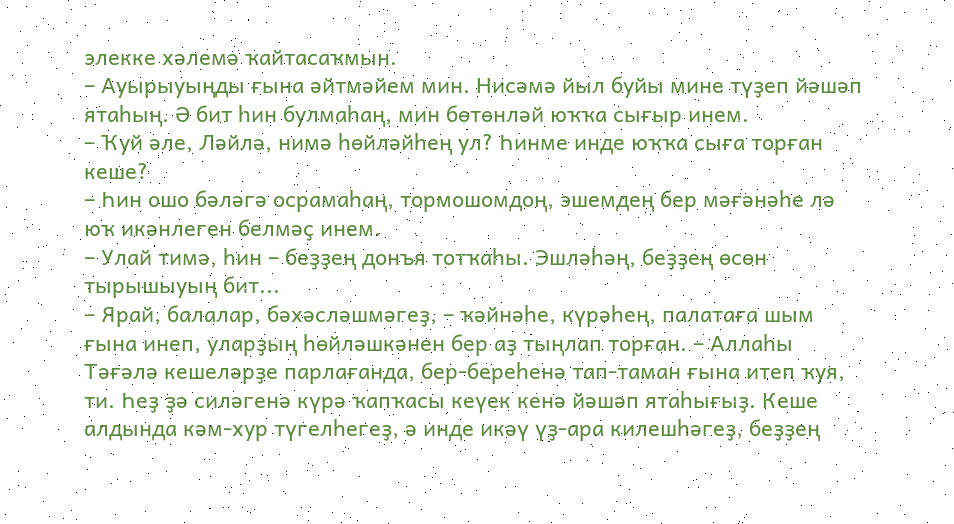элекке хәлемә ҡайтасаҡмын.
– Ауырыуыңды ғына әйтмәйем мин. Нисәмә йыл буйы мине түҙеп йәшәп ятаһың. Ә бит һин булмаһаң, мин бөтөнләй юҡҡа сығыр инем.
– Ҡуй әле, Ләйлә, нимә һөйләйһең ул? Һинме инде юҡҡа сыға торған кеше?
– Һин ошо бәләгә осрамаһаң, тормошомдоң, эшемдең бер мәғәнәһе лә юҡ икәнлеген белмәҫ инем.
– Улай тимә, һин – беҙҙең донъя тотҡаһы. Эшләһәң, беҙҙең өсөн тырышыуың бит...
– Ярай, балалар, бәхәсләшмәгеҙ, – ҡәйнәһе, күрәһең, палатаға шым ғына инеп, уларҙың һөйләшкәнен бер аҙ тыңлап торған. – Аллаһы Тәғәлә кешеләрҙе парлағанда, бер-береһенә тап-таман ғына итеп ҡуя, ти. Һеҙ ҙә силәгенә күрә ҡапҡасы кеүек кенә йәшәп ятаһығыҙ. Кеше алдында кәм-хур түгелһегеҙ, ә инде икәү үҙ-ара килешһәгеҙ, беҙҙең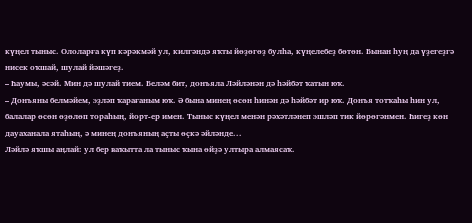күңел тыныс. Ололарға күп кәрәкмәй ул, килгәндә яҡты йөҙөгөҙ булһа, күңелебеҙ бөтөн. Бынан һуң да үҙегеҙгә нисек оҡшай, шулай йәшәгеҙ.
– Һаумы, әсәй. Мин дә шулай тием. Беләм бит, донъяла Ләйләнән дә һәйбәт ҡатын юҡ.
– Донъяны белмәйем, эҙләп ҡарағаным юҡ. Ә бына минең өсөн һинән дә һәйбәт ир юҡ. Донъя тотҡаһы һин ул, балалар өсөн өҙөлөп тораһың, йорт-ер имен. Тыныс күңел менән рәхәтләнеп эшләп тик йөрөгәнмен. Һигеҙ көн дауаханала ятаһың, ә минең донъяның аҫты өҫкә әйләнде...
Ләйлә яҡшы аңлай: ул бер ваҡытта ла тыныс ҡына өйҙә ултыра алмаясаҡ.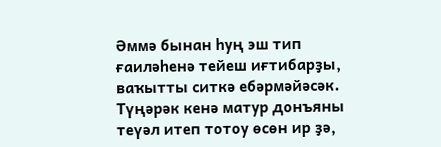Әммә бынан һуң эш тип ғаиләһенә тейеш иғтибарҙы, ваҡытты ситкә ебәрмәйәсәк. Түңәрәк кенә матур донъяны теүәл итеп тотоу өсөн ир ҙә,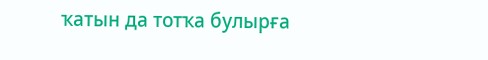ҡатын да тотҡа булырға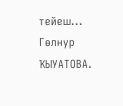тейеш...
Гөлнур ҠЫУАТОВА.